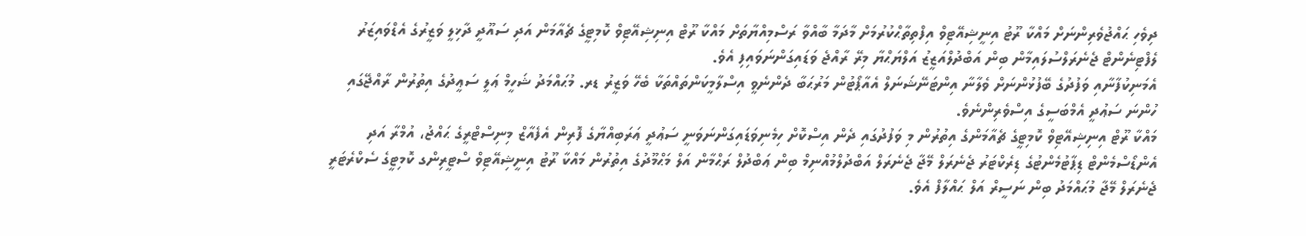ދިވެހި ޙައްޖުވެރިންނަށް މައްކާ ރޫޓު އިނީޝިއޭޓިވް އިފްތިތާޙްކުރުމަށް މާދަމާ ބާއްވާ ރަސްމިއްޔާތަށް މައްކާ ރޫޓް އިނިޝިއޭޓިވް ކޮމިޓީގެ ޗެއާމަން އަދި ސައޫދީ ދާޚިލީ ވަޒީރުގެ އެޑްވައިޒަރު ލެފްޓިނެންޓް ޖެނެރަލްސުލައިމާން ބިން އަބްދުލްއަޒީޒު އަލްޔަޙްޔާ މިރޭ ރާއްޖެ ވަޑައިގަންނަވައިފި އެވެ.
އެމަނިކުފާނާއި ވަފުދުގެ ބޭފުޅުންނަށް ވެލާނާ އިންޓަނޭޝަނަލް އެއާޕޯޓުން މަރުޙަބާ ދެންނެވީ އިސްލާމީކަންތައްތަކާ ބެހޭ ވަޒީރު ޑރ. މުޙައްމަދު ޝަހީމް ޢަލީ ސަޢީދުގެ އިތުރުން ރާއްޖޭގައި ހުންނަ ސަޢުދީ އެމްބަސީގެ އިސްވެރިންނެވެ.
މައްކާ ރޫޓް އިނިޝިއޭޓިވް ކޮމިޓީގެ ޗެއާމަންގެ އިތުރުން މި ވަފުދުގައި ދެން އިސްކޮށް ހިމެނިވަޑައިގަންނަވަނީ ސަޢުދީ ޢަރަބިއްޔާގެ ފޮރިން އެފެއާޒް މިނިސްޓްރީގެ ޙައްޖު، އުމްރާ އަދި އެންޑޯސްމެންޓް ޑިޕާޓުމެންޓުގެ ޑިރެކްޓަރު ޖެނެރަލް މޭޖާ ޖެނެރަލް އަބްދުލްމުއްނިމް ބިން ޢަބްދުލް ރަޙްމާން އަލް މަޙްމޫދުގެ އިތުރުން މައްކާ ރޫޓު އިނީޝިއޭޓިވް ސްޓީރިންގ ކޮމިޓީގެ ސެކްރެޓަރީ ޖެނެރަލް މޭޖާ މުޙައްމަދު ބިން ނަސީރް އަލް ޙައްލާފް އެވެ.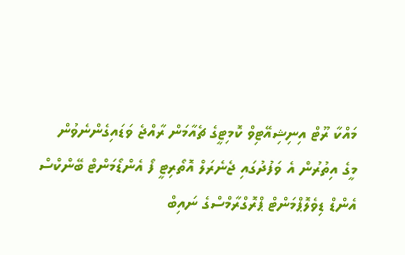މައްކާ ރޫޓް އިނިޝިއޭޓިވް ކޮމިޓީގެ ޗެއާމަން ރާއްޖެ ވަޑައިގެންނެވުން
މީގެ އިތުރުން އެ ވަފުދުގައި ޖެނެރަލް އޮތޯރިޓީ ފޯ އެންޑޯމަންޓް ބޭންކްސް އެންޑް ޑިވެލޮޕްމަންޓް ޕްރޮގްރާމްސްގެ ނައިބް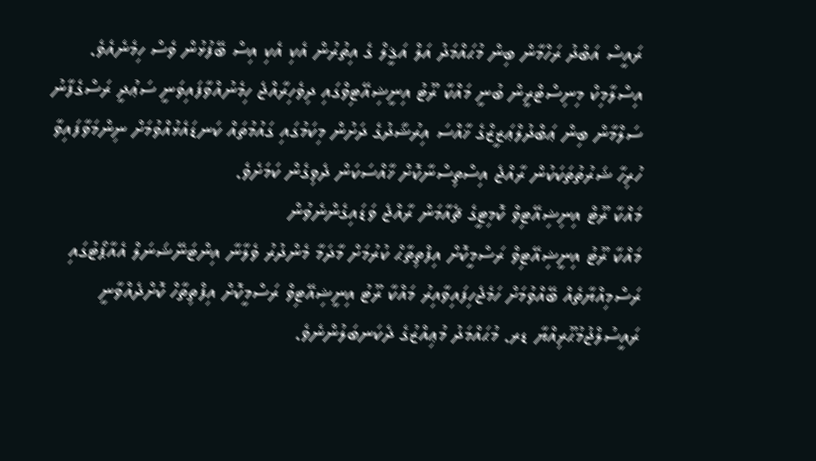ރައީސް އަބްދު ރަހްމާން ބިން މުޙައްމަދު އަލް އަޤީލް ގެ އިތުރުން އެކި އެކި އިސް ބޭފުޅުން ވެސް ހިމެނެއެވެ.
އިސްލާމިކް މިނިސްޓްރީން ބުނީ މައްކާ ރޫޓު އިނީޝިއޭޓިވްގައި ދިވެހިރާއްޖެ ހިމެނުއްވާފައިވަނީ ސަޢުދީ ރަސްގެފާނު ސަލްމާން ބިން ޢަބްދުލްޢަޒީޒްގެ ޚާއްސަ އިރުޝާދުގެ ދަށުން މިކަމުގައި ގައުމުތައް ކަނޑައެޅުއްވުމަށް ނިންމަވާފައިވާ ހުރިހާ ޝަރުތުތަކަކުން ރާއްޖެ އިސްތިސްނާކޮށް ޚާއްސަކަން ދެވިގެން ކަމަށެވެ.
މައްކާ ރޫޓް އިނިޝިއޭޓިވް ކޮމިޓީގެ ޗެއާމަން ރާއްޖެ ވަޑައިގެންނެވުން
މައްކާ ރޫޓު އިނީޝިއޭޓިވް ރަސްމީކޮށް އިފްތިތާޙް ކުރުމަށް މާދަމާ މެންދުރު ވެލާނާ އިންޓަނޭޝަނަލް އެއާޕޯޓުގައި ރަސްމިއްޔާތެއް ބޭއްވުމަށް ހަމެޖެހިފައިވާއިރު މައްކާ ރޫޓު އިނީޝިއޭޓިވް ރަސްމީކޮށް އިފްތިތާހް ކޮށްދެއްވާނީ ރައީސުލްޖުމުޙޫރިއްޔާ ޑރ. މުޙައްމަދު މުޢިއްޒުގެ ދެކަނބަލުންނެވެ.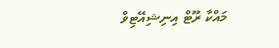މައްކާ ރޫޓް އިނިޝިއޭޓިވް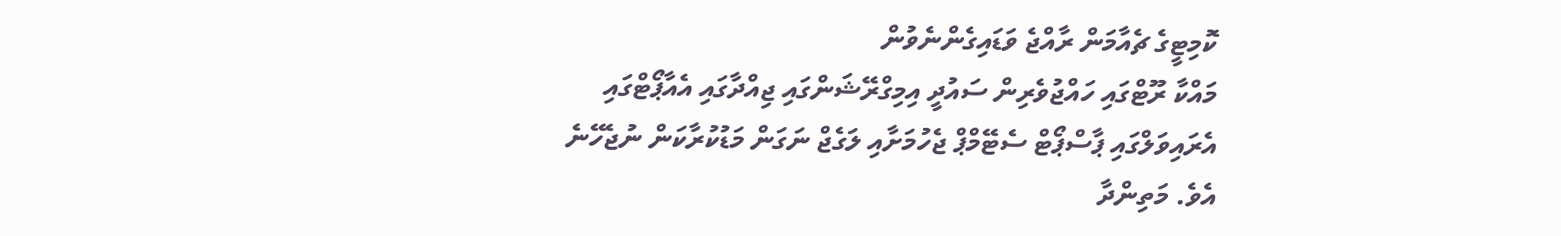ކޮމިޓީގެ ޗެއާމަން ރާއްޖެ ވަޑައިގެންނެވުން
މައްކާ ރޫޓްގައި ހައްޖުވެރިން ސައުދީ އިމިގްރޭޝަންގައި ޖިއްދާގައި އެއާޕޯޓްގައި އެރައިވަލްގައި ޕާސްޕޯޓް ސެޓޭމްޕް ޖެހުމަށާއި ލަގެޖް ނަގަން މަޑުކުރާކަން ނުޖެހޭނެ އެވެ. މަތިންދާ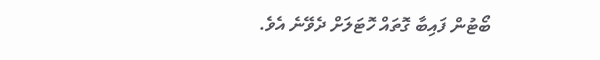ބޯޓުން ފައިބާ ގޮތައް ހޮޓަލަށް ދެވޭނެ އެވެ.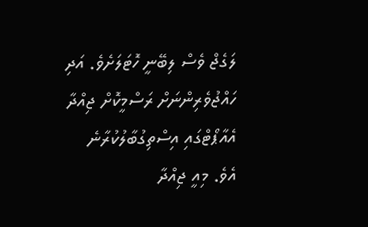ލަގެޖް ވެސް ލިބޭނީ ހޮޓަލަށެވެ. އަދި ހައްޖުވެރިންނަށް ރަސްމީކޮށް ޖިއްދާ އެއާޕޯޓްގައި އިސްތިގުބާލުކުރާނެ އެވެ. މިއީ ޖިއްދާ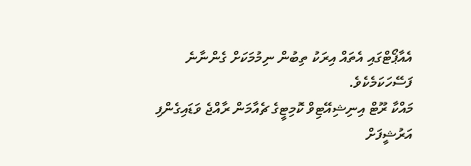އެއާޕޯޓްގައި އެތައް އިރަކު ތިބުން ނިމުމަކަށް ގެންނާނެ ފަސޭހަކަމެކެވެ.
މައްކާ ރޫޓް އިނިޝިއޭޓިވް ކޮމިޓީގެ ޗެއާމަން ރާއްޖެ ވަޑައިގެންފި
އަރުޝީފަށް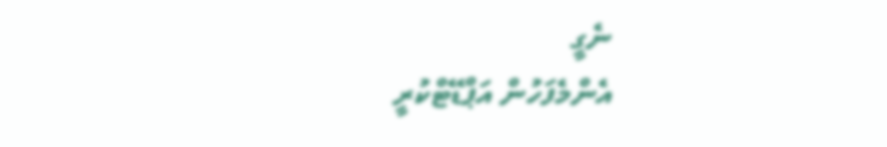ނެގީ
އެންމެފަހުން އަޕްޑޭޓްކުރީ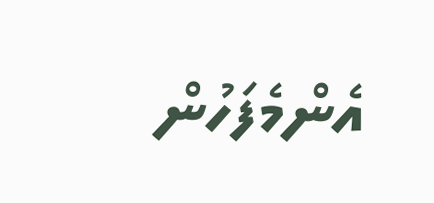އެންމެފަހުން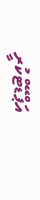އަޕްޑޭޓްކުރީ